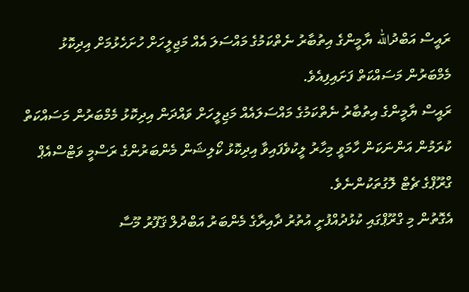ރައީސް އަބްދުالله ޔާމީންގެ އިތުބާރު ނެތްކަމުގެ މައްސަލަ އެއް މަޖިލީހަށް ހުށަހެޅުމަށް އިދިކޮޅު މެމްބަރުން މަސައްކަތް ފަށައިފިއެވެ.
ރައީސް ޔާމީންގެ އިތުބާރު ނެތްކަމުގެ މައްސަލައެއް މަޖިލީހަށް ވައްދަން އިދިކޮޅު މެމްބަރުން މަސައްކަތް ކުރަމުން އަންނަކަން ހާމަވީ މިހާރު ލީކުވެފައިވާ އިދިކޮޅު ކޯލިޝަން މެންބަރުންގެ ރަސްމީ ވަޓްސްއެޕް ގްރޫޕްގެ ޗެޓް ލޮގުތަކުންނެވެ.
އެގޮތުން މި ގްރޫޕްގައި ކުޅުދުއްފުށީ އުތުރު ދާއިރާގެ މެންބަރު އަބްދުލް ޤަފޫރު މޫސާ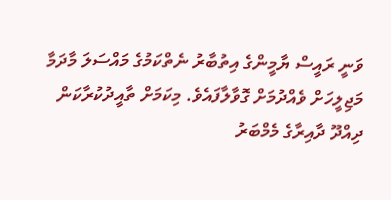ވަނީ ރައީސް ޔާމީންގެ އިތުބާރު ނެތްކަމުގެ މައްސަލަ މާދަމާ މަޖިލީހަށް ވެއްދުމަށް ގޮވާލާފައެވެ. މިކަމަށް ތާއީދުކުރާކަން ދިއްދޫ ދާއިރާގެ މެމްބަރު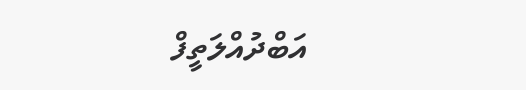އަބްދުއްލަތީފް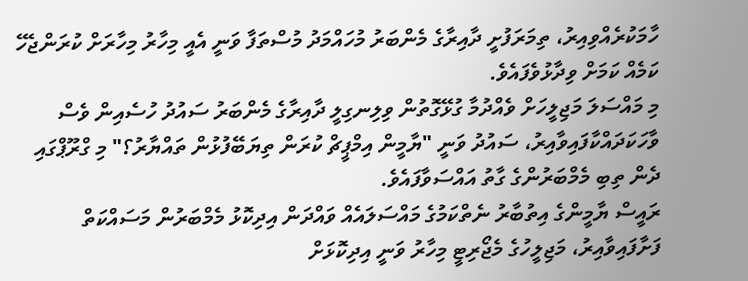ހާމަކުރެއްވިއިރު، ތިމަރަފުށީ ދާއިރާގެ މެންބަރު މުހައްމަދު މުސްތަފާ ވަނީ އެއީ މިހާރު މިހާރަށް ކުރަންޖެހޭ ކަމެއް ކަމަށް ވިދާޅުވެފައެވެ.
މި މައްސަލަ މަޖިލީހަށް ވެއްދުމާ ގުޅޭގޮތުން ވިލިނގިލީ ދާއިރާގެ މެންބަރު ސައުދު ހުސެއިން ވެސް ވާހަކަދައްކާފައިވާއިރު، ސައުދު ވަނީ "ޔާމީން އިމްޕީޗް ކުރަން ތިޔަބޭފުޅުން ތައްޔާރު؟" މި ގްރޫޕްގައި ދެން ތިބި މެމްބަރުންގެ ގާތު އައްސަވާފައެވެ.
ރައީސް ޔާމީންގެ އިތުބާރު ނެތްކަމުގެ މައްސަލައެއް ވައްދަން އިދިކޮޅު މެމްބަރުން މަސައްކަތް ފަށާފައިވާއިރު، މަޖިލީހުގެ މެޖޯރިޓީ މިހާރު ވަނީ އިދިކޮޅަށް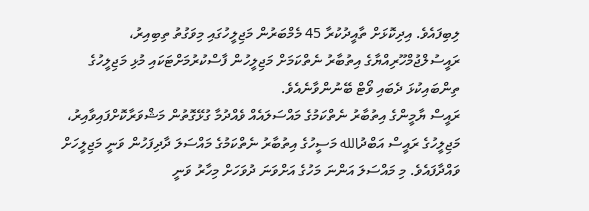ލިބިފައެވެ. އިދިކޮޅަށް ތާއީދުކުރާ 45 މެމްބަރުން މަޖިލީހުގައި މިވަގުތު ތިބިއިރު، ރައީސުލްޖުމްހޫރިއްޔާގެ އިތުބާރު ނެތްކަމަށް މަޖިލީހުން ފާސްކުރުމަށްޓަކައި މުޅި މަޖިލީހުގެ ތިންބައިކުޅަ ދެބައި ވޯޓް ބޭނުންވާނެއެވެ.
ރައީސް ޔާމީންގެ އިތުބާރު ނެތްކަމުގެ މައްސަލައެއް ވެއްދުމާ ގުޅޭގޮތުން މަޝްވަރާކޮށްފައިވާއިރު، މަޖިލީހުގެ ރައީސް އަބްދުالله މަސީހުގެ އިތުބާރު ނެތްކަމުގެ މައްސަލަ ދާދިފަހުން ވަނީ މަޖިލީހަށް ވައްދާފައެވެ. މި މައްސަލަ އަންނަ މަހުގެ އަށްވަނަ ދުވަހަށް މިހާރު ވަނީ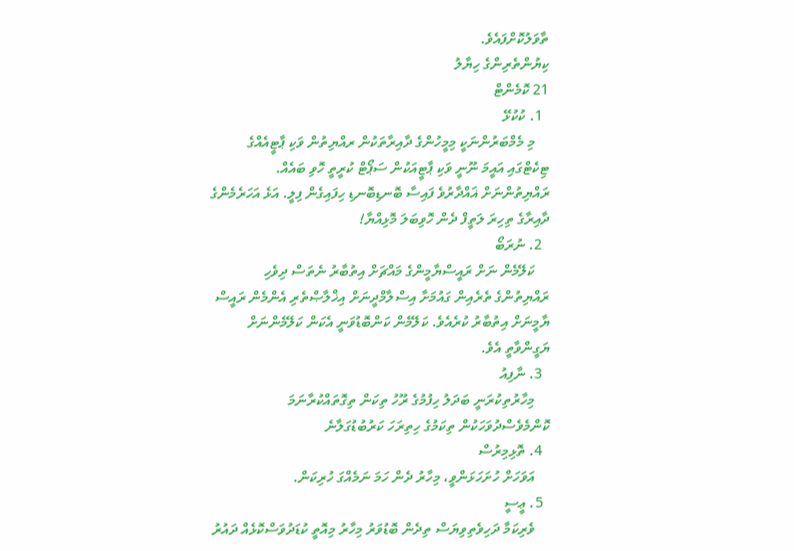ތާވަލުކޮށްފައެވެ.
ކިޔުންތެރިންގެ ހިޔާލު
21 ކޮމެންޓް
  1. ކުކުޅޭ
    މި މެމްބަރުންނަކީ މިމީހުންގެ ދާއިރާތަކުން ރއްޔިތުން ވަކި ޕާޓީއެއްގެ ޓިކެޓްގައި އައީމަ ނޫނީ ވަކި ޕާޓީއަކުން ސަޕޯޓް ކުރީތީ ހޮވި ބައެއް. ރައްޔިތުންނަށް ޣައްދާރުވެ ފައިސާ ބޮނޑިބޮނޑި ހިފައިގެން ފިލީ. އަޅެ އަހަރެމެންގެ ދާއިރާގެ ތިހިރަ ލަތީފް ދެން ހޮވިބަލަ މޮޅިއްޔާ!
  2. ނުރަބޯ
    ކަލޭމެން ނަށް ރައީސްޔާމީންގެ މައްޗަށް އިތުބާރު ނެތަސް ދިވެހި ރައްޔިތުންގެ ތެރެއިން ގައުމަށާ އިސްލާމްދީނަށް އިޚްލާޞްތެރި އެންމެން ރައީސް ޔާމީނަށް އިތުބާރު ކުރެއެވެ. ކަލޭމެން ކަންބޮޑުވަނީ އެކަން ކަލޭމެންނަށް ޔަގީންވާތީ އެވެ.
  3. ނާފިއު
    މިހާރުތިކުރަނީ ބަދަލު ހިފުމުގެ ރޫހު ތިކަން ތިގޮތައްކުރާނަމަ ކޮންމެވެސްދުވަހަކުން ތިކަމުގެ ހިތިރަހަ ކަރުބުޑުގަލާނެ
  4. ތޮޅިމިރުސް
    އަވަހަށް ހުށަހަޅަންވީ، މިހާރު ދެން ހަމަ ނަމެއްގަ ހުރިކަން.
  5. ޢީސީ
    ވެރިކަމާ ދަހިވެތިވިޔަސް ތިދެން ބޮޑުވަރު މިހާރު މިއޮތީ ކުޑަދުވަސްކޮޅެއް ދައުރު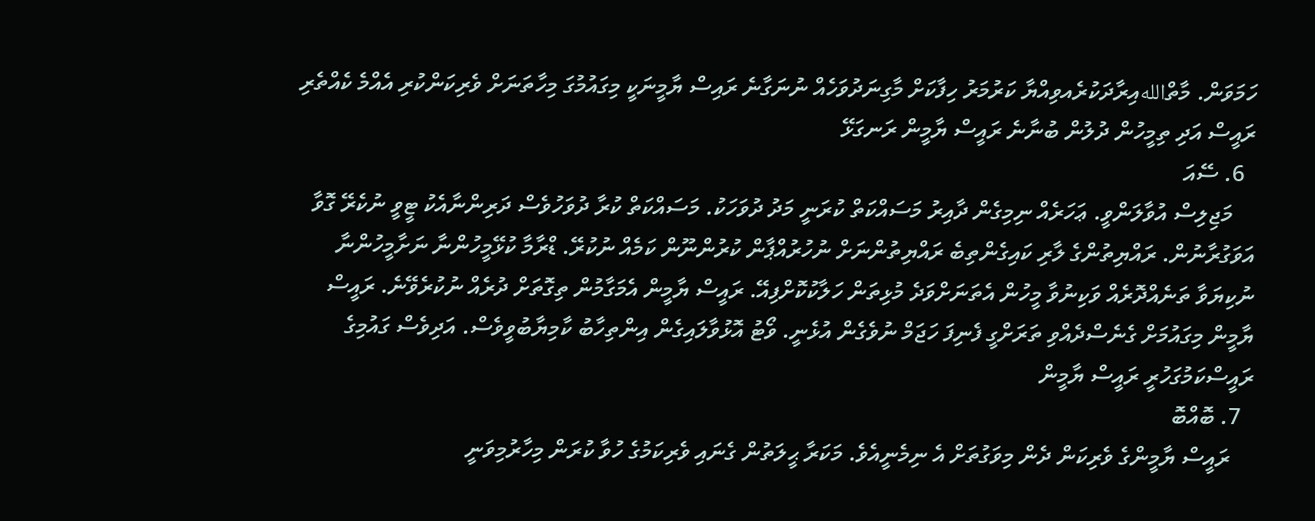ހަމަވަން. މާތްاللهއިރާދަކުރެއވިއްޔާ ކަރުމަރު ހިފާކަށް މާގިނަދުވަހެއް ނުނަގާނެ ރައިސް ޔާމީނަކީ މިގައުމުގަ މިހާތަނަށް ވެރިކަންކުރި އެއްމެ ކެއްތެރި ރައީސް އަދި ތިމީހުން ދުލުން ބުނާނެ ރައީސް ޔާމީން ރަނގަޅޭ
  6. ސޭއަ
    މަޖިލިސް އުވާލަންވީ. ޢަހަރެއް ނިމިގެން ދާއިރު މަސައްކަތް ކުރަނީ މަދު ދުވަހަކު. މަސައްކަތް ކުރާ ދުވަހުވެސް ދަރިންނާއެކު ޓީވީ ނުކެރޭ ގޮވާ އަވަގުރާނުން. ރައްޔިތުންގެ ލާރި ކައިގެންތިބެ ރައްޔިތުންނަށް ނުހުރުއްޕާން ކުރުންނޫން ކަމެއް ނުކުރޭ. ޑްރާމާ ކުޅޭމީހުންނާ ނަށާމީހުންނާ ނުކިޔަވާ ތަނެއްދޮރެއް ވަކިނުވާ މީހުން އެތަނަށްވަދެ މުޅިތަން ހަލާކުކޮށްފިއޭ. ރައީސް ޔާމީން އެމަގާމުން ތިގޮތަށް ދުރެއް ނުކުރެވޭނެ. ރައީސް ޔާމީން މިގައުމަށް ގެނެސްދެއްވި ތަރަށްގީ ފެނިފަ ހަޖަމް ނުވެގެން އުޅެނީ. ވޯޓު އޮޅުވާލައިގެން އިންތިހާބު ކާމިޔާބުވީވެސް. އަދިވެސް ގައުމިގެ ރައީސްކަމުގަހުރީ ރައީސް ޔާމީން
  7. ބޮއްބޮ
    ރައީސް ޔާމީންގެ ވެރިކަން ދެން މިވަގުތަށް އެ ނިމެނީއެވެ. މަކަރާ ޙީލަތުން ގެނައި ވެރިކަމުގެ ހުވާ ކުރަން މިހާރުމިވަނީ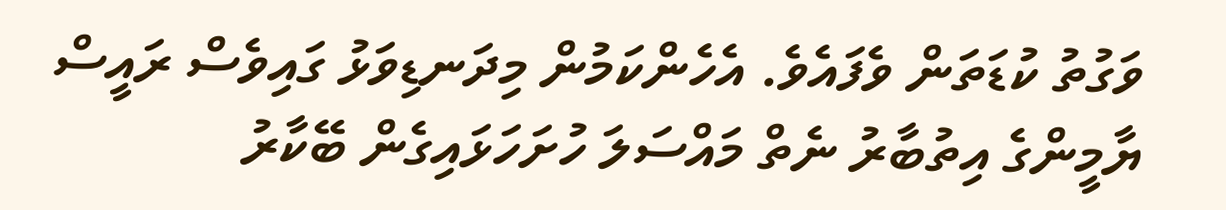ވަގުތު ކުޑަތަން ވެފައެވެ. އެހެންކަމުން މިދަނޑިވަޅު ގައިވެސް ރައީސް ޔާމީންގެ އިތުބާރު ނެތް މައްސަލަ ހުށަހަޅައިގެން ބޭކާރު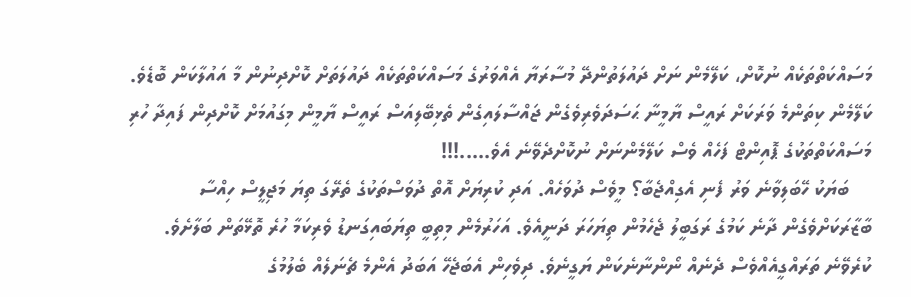މަސައްކަތްތަކެއް ނުކޮށް، ކަލޭމެން ނަށް ދައުލަތުންދޭ މުސާރަޔާ އެއްވަރުގެ މަސައްކަތްތަކެއް ދައުލަތަށް ކޮށްދިނުން މާ އައުލާކަން ބޮޑެވެ. ކަލޭމެން ކިތަންމެ ވަރަކަށް ރައީސް ޔާމީނާ ޙަސަދަވެރިވެގެން ޖައްސާލައިގެން ތެޅިބޭލިއަސް ރައީސް ޔާމީން މިގައުމަށް ކޮށްދިން ފައިދާ ހުރި މަސައްކަތްތަކުގެ ޕޮއިންޓް ފަހެއް ވެސް ކަލޭމެންނަށް ނުކޮށްދެވޭނެ އެވެ.....!!!
    ބަޔަކު ހޭބަލިވާނެ ވަރު ފެނި އެގިއްޖެބާ؟ މީވެސް ދުވަހެއް. އަދި ކުރިޔަށް އޮތް ދުވަސްތަކުގެ ތެރޭގަ ތިޔަ މަޖިލީސް ހިއްސާ ބާޒާރަކަށްވެގެން ދާނެ ކަމުގެ ރަގަބީލު ޖެހެމުން ތިޔަހަރަ ދަނީއެވެ. އަހަރުމެން މިތިބީ ތިޔަބައިގަނޑު ވެރިކަމާ ހުރެ ތޮޅޭތަން ބަލާށެވެ. ކުރެވޭނެ ތަރައްގީއެއްވެސް ދެނެއް ނޯންނާނެކަން ޔަގީނެވެ. ދިވެހިން އެބަޖެހޭ އަބަދު އެންމެ ޗެނަލެއް ބެލުމުގެ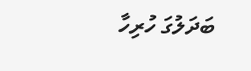ބަދަލުގަ ހުރިހާ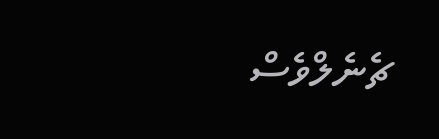ޗެނެލްވެސް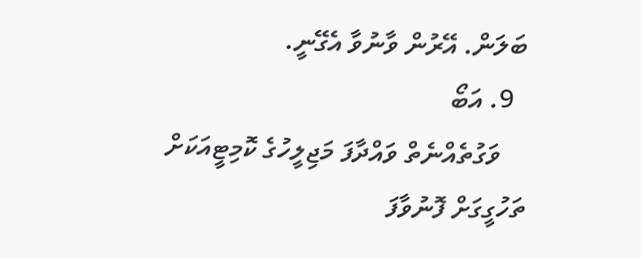ބަލަން. އޭރުން ވާނުވާ އެގޭނީ.
  9. އަބޯ
    ވަގުތެއްނެތް ވައްދާފަ މަޖިލީހުގެ ކޮމިޓީއަކަށް ތަހުގީގަށް ފޮނުވާފަ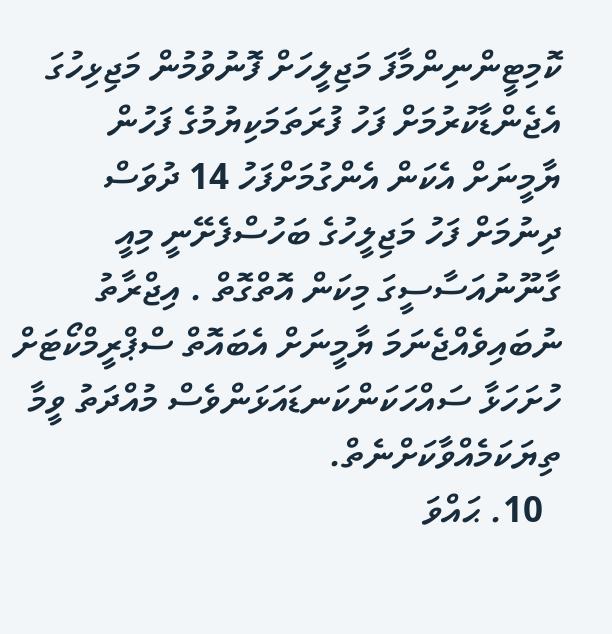ކޮމިޓީންނިންމާފަ މަޖިލީހަށް ފޮނުވުމުން މަޖިޅިހުގަ އެޖެންޑާކުރުމަށް ފަހު ފުރަތަމަކިޔުމުގެ ފަހުން ޔާމީނަށް އެކަން އެންގުމަށްފަހު 14 ދުވަސް ދިނުމަށް ފަހު މަޖިލީހުގެ ބަހުސްފެށޭނީ މިއީ ގާނޫނުއަސާސީގަ މިކަން އޮތްގޮތް . އިޖްރާތު ނުބައިވެއްޖެނަމަ ޔާމީނަށް އެބައޮތް ސްޕްރީމްކޯޓަށް ހުށަހަޅާ ސައްހަކަންކަނޑައަޅަންވެސް މުއްދަތު ވީމާ ތިޔަކަމެއްވާކަށްނެތް.
  10. ޙައްވަ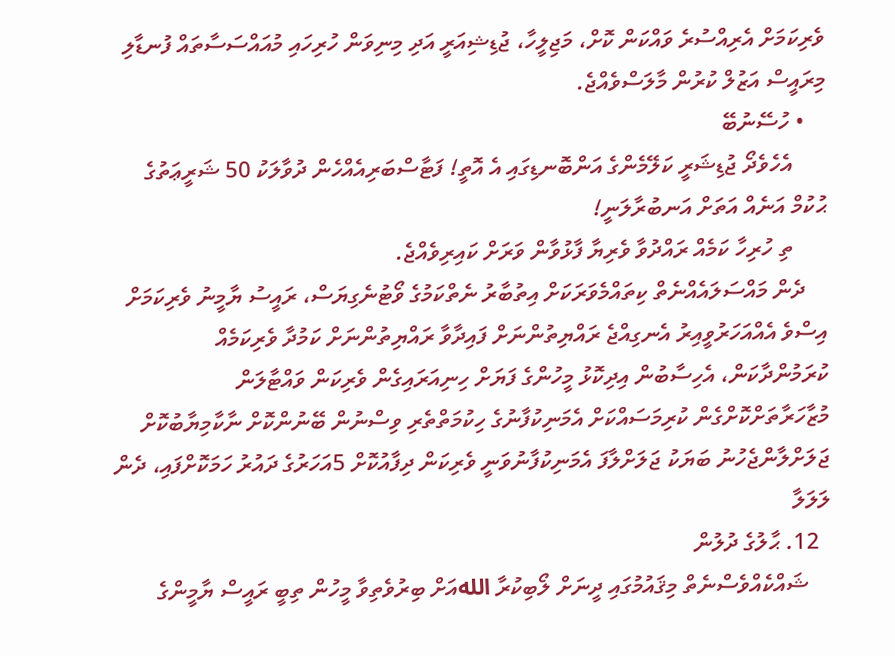ވެރިކަމަށް އެރިއްސުރެ ވައްކަން ކޮށް، މަޖިލީހާ، ޖުޑިޝިއަރީ އަދި މިނިވަން ހުރިހައި މުއައްސަސާތައް ފުނޑާލި މިރައީސް އަޒުލް ކުރުން މާލަސްވެއްޖެ.
    • ހުސޭނުބޭ
      އެހެވެދޯ ޖުޑިޝަރީ ކަލޭމެންގެ އަންބޮނޑިގައި އެ އޮތީ! ފަޓާސްބަރިއެއްހެން ދުވާލަކު 50 ޝަރީޢަތުގެ ޙުކުމް އަނެއް އަތަށް އަނބުރާލަނީ!
      ތި ހުރިހާ ކަމެއް ރައްދުވާ ވެރިޔާ ފާޅުވާން ވަރަށް ކައިރިވެއްޖެ.
    ދެން މައްސަލައެއްނެތް ކިތައްމެވަރަކަށް އިތުބާރު ނެތްކަމުގެ ވޯޓުނެގިޔަސް، ރައީސު ޔާމީނު ވެރިކަމަށް އިސްވެ އެއްއަހަރުވީއިރު އެނގިއްޖެ ރައްޔިތުންނަށް ފައިދާވާ ރައްޔިތުންނަށް ކަމުދާ ވެރިކަމެއް ކުރަމުންދާކަން، އެހިސާބުން އިދިކޮޅު މީހުންގެ ފަޔަށް ހިނިއަރައިގެން ވެރިކަން ވައްޓާލަން މުޒާހަރާތަށްކޮށްގެން ކުރިމަސައްކަށް އެމަނިކުފާނުގެ ހިކުމަތްތެރި ވިސްނުން ބޭނުންކޮށް ނާކާމިޔާބުކޮށް ޖަލަށްލާންޖެހުނު ބަޔަކު ޖަލަށްލާފަ އެމަނިކުފާނުވަނީ ވެރިކަން ދިފާއުކޮށް 5އަހަރުގެ ދައުރު ހަމަކޮށްފައި، ދެން ލަލަލާ
  12. ޙާލުގެ ދުލުން
    ޝައްކެއްވެސްނެތް މިޤައުމުގައި ދީނަށް ލޯބިކުރާ اللهއަށް ބިރުވެތިވާ މީހުން ތިބީ ރައީސް ޔާމީންގެ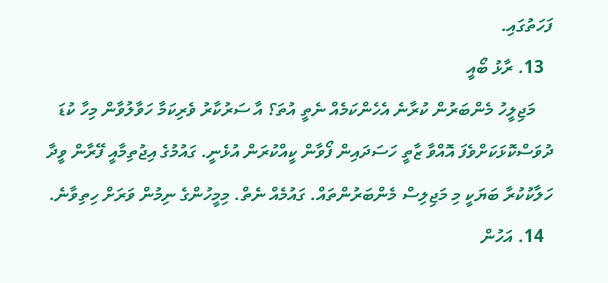ފަހަތުގައި.
  13. ރާޅު ބޯއީ
    މަޖިލީހު މެންބަރުން ކުރާނެ އެހެންކަމެއް ނެތީ އުތަ؟ އާ ސަރުކާރު ވެރިކަމާ ހަވާލުވާން މިހާ ކުޑަ ދުވަސްކޮޅަކަށްވެފަ އޮއްވާ ޒާތީ ހަސަދައިން ފޯވާން ކީއްކުރަން އުޅެނީ. ގައުމުގެ އިޖުތިމާއީ ފޭރާން ވީދާ ހަލާކުކުރާ ބަޔަކީ މި މަޖިލިސް މެންބަރުންތައް. ގައުމެއް ނެތް. މިމީހުންގެ ނިމުން ވަރަށް ހިތިވާނެ.
  14. އަހުން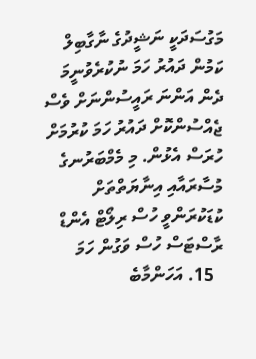މަގުސަދަކީ ނަޝީދުގެ ނާގާބިލް ކަމުން ދައުރު ހަމަ ނުކުރެވުނީމަ ދެން އަންނަ ރައީސުންނަށް ވެސް ޖެއްސުންކޮށް ދައުރު ހަމަ ކުރުމަށް ހުރަސް އެޅުން. މި މެމްބަރުނގެ މުސާރައާއި އިނާޔަތްތަށް ކުޑަކުރަންވީ ހުސް ރިލޯޓް އެންޑް ރާސްޓަސް ހުސް ވަގުން ހަމަ
  15. އަހަންމާބެ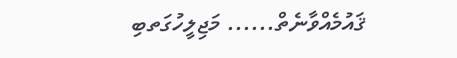ޤައުމެއްވާނެތް...... މަޖިލީހުގަތބި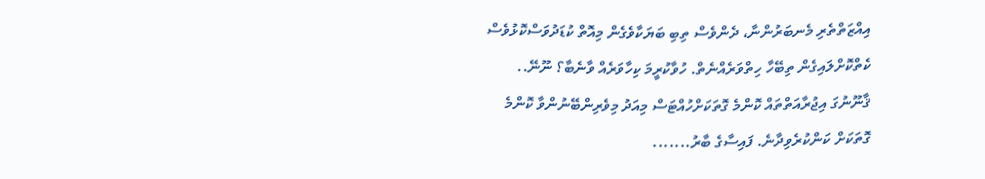އިއްޒަތްތެރި މެނބަރުންނާ، ދެންވެސް ތިބި ބަޔަކާވެގެން މިއޮތް ކުޑަދުވަސްކޮޅުވެސް ކެތްކޮށްލައިގެން ތިބޭހާ ހިތްވަރެއްނެތް. ހުވާކުރީމަ ކިހާވަރެއް ވާނެބާ؟ ނޫނޭ.. ޤާނޫނުގަ އިޖުރާއަތްތައް ކޮންމެ ގޮތަކަށްހުއްޓަސް މިއަދު މިވެރިންބޭނުންވާ ކޮންމެ ގޮތަކަށް ކަންކުރެވިދާނެ. ފައިސާގެ ބާރު.......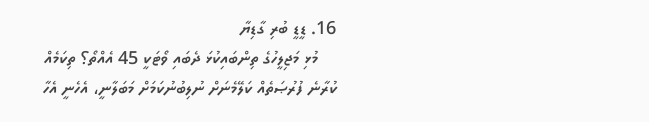16. ޑީޑީ ބުރި ގާޑިޔާ
    މުޅި މަޖިލީހުގެ ތިންބައިކުޅަ ދެބައި ވޯޓަކީ 45 އެއްތޯ؟ ތިކަމެއް ކުރާނެ ފުރުޞަތެއް ކަލޭމެނަށް ނުލިބުނުކަމަށް މަބަލާނީ، އެހެނީ އެހާ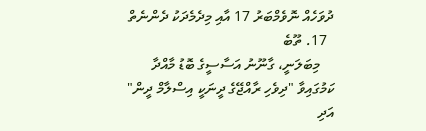ދުވަހެއް ނޮވެމްބަރު 17 އާއި މިދެމެދަކު ދެންނެތް
  17. ތޫބެ
    މިބަލަނީ، ގާނޫނު އަސާސީގެ ބޮޑު މާއްދާ ކަމުގައިވާ "ދިވެހި ރާއްޖޭގެ ދީނަކީ އިސްލާމް ދީން" އަދި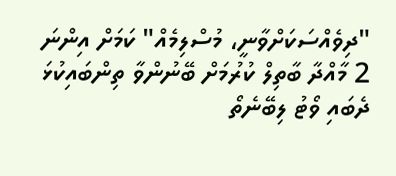"ދިވެއްސަކަށްވާނީ، މުސްލިމެއް" ކަމަށް އިންނަ 2 މާއްދާ ބާތިލް ކުރުމަށް ބޭނުންވާ ތިންބައިކުޅަ ދެބައި ވޯޓު ލިބޭނެތޯ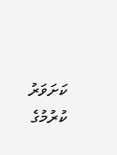ކަށަވަރު ކުރުމުގެ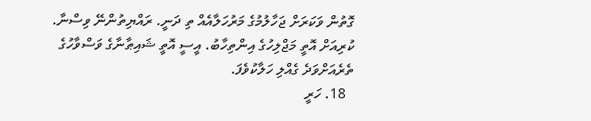ގޮތުން ވަކަރަށް ޖަހާލުމުގެ މަރުހަލާއެއް ތި ދަނީ. ރައްޔިތުންނޭ ވިސްނާ. ކުރިއަށް އޮތީ މަޖްލިހުގެ އިންތިހާބު. އީސީ އޮތީ ޝައިޠާނާގެ ވަސްވާހުގެ ތެރެއަށްވަދެ ގެއްލި ހަލާކުވެފަ.
  18. ހަރީ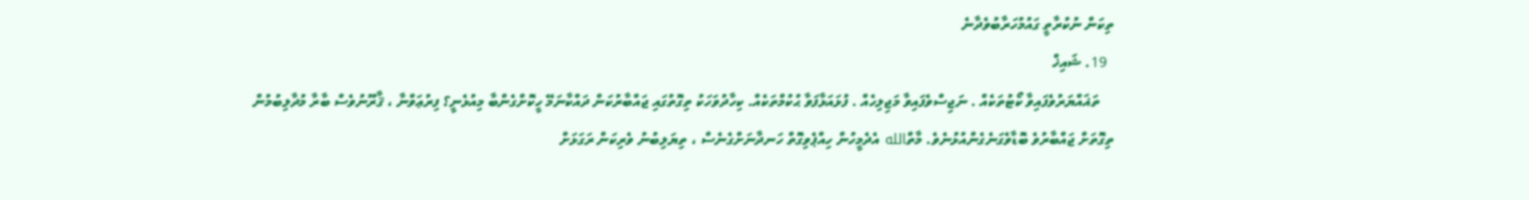ތިކަން ނުކުރާތީ ގައުމުހަރާބުވެދާނެ
  19. ޝައިޚް
    ތަޣައްޔަރުވެފައިވާ ކޯޓުތަކެއް . ނަޖިސްވެފައިވާ މަޖިލިހެއް . ފުޅައަޅާފަވާ ޙުކުމްތަކެއް. ކިހާދުވަހަކު ތިގޮތުގައި ޖައްބާރުކަން ދައްކާނަމޭ ހީކޮށްގެންބާ މިއުޅެނީ؟ ފިރުޢަވްނާ ، ޤާރޫނުވެސް ބާރާ މުދާލިބުމުން ތިގޮތަށް ޖައްބާރުވެ ބޮޑާވެގަނެގެންއުޅުނެވެ. މާތްالله އެދެމީހުން ހިއްޕެވިގޮތް ހަނދާނަށްގެނެސް ، ތިޔަލިބުނު ވެރިކަން ރަގަޅަށް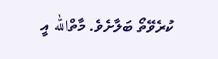ކުރެވޭތޯ ބަލާށެވެ. މާތްالله އީ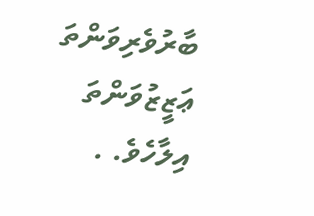ބާރުވެރިވަންތަ ޢަޒީޒުވަންތަ އިލާހެވެ. .